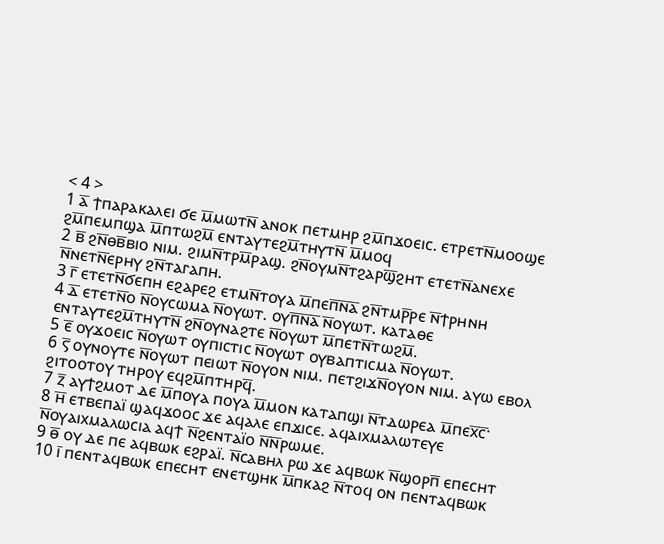< 4 >
1 ⲁ̅ ϯⲡⲁⲣⲁⲕⲁⲗⲉⲓ ϭⲉ ⲙ̅ⲙⲱⲧⲛ̅ ⲁⲛⲟⲕ ⲡⲉⲧⲙⲏⲣ ϩⲙ̅ⲡϫⲟⲉⲓⲥ. ⲉⲧⲣⲉⲧⲛ̅ⲙⲟⲟϣⲉ ϩⲙ̅ⲡⲉⲙⲡϣⲁ ⲙ̅ⲡⲧⲱϩⲙ̅ ⲉⲛⲧⲁⲩⲧⲉϩⲙ̅ⲧⲏⲩⲧⲛ̅ ⲙ̅ⲙⲟϥ
2 ⲃ̅ ϩⲛ̅ⲑⲃ̅ⲃⲓⲟ ⲛⲓⲙ. ϩⲓⲙⲛ̅ⲧⲣⲙ̅ⲣⲁϣ. ϩⲛ̅ⲟⲩⲙⲛ̅ⲧϩⲁⲣϣ̅ϩⲏⲧ ⲉⲧⲉⲧⲛ̅ⲁⲛⲉⲭⲉ ⲛ̅ⲛⲉⲧⲛ̅ⲉⲣⲏⲩ ϩⲛ̅ⲧⲁⲅⲁⲡⲏ.
3 ⲅ̅ ⲉⲧⲉⲧⲛ̅ϭⲉⲡⲏ ⲉϩⲁⲣⲉϩ ⲉⲧⲙⲛ̅ⲧⲟⲩⲁ ⲙ̅ⲡⲉⲡ̅ⲛ̅ⲁ̅ ϩⲛ̅ⲧⲙⲣ̅ⲣⲉ ⲛ̅ϯⲣⲏⲛⲏ
4 ⲇ̅ ⲉⲧⲉⲧⲛ̅ⲟ ⲛ̅ⲟⲩⲥⲱⲙⲁ ⲛ̅ⲟⲩⲱⲧ. ⲟⲩⲡ̅ⲛ̅ⲁ̅ ⲛ̅ⲟⲩⲱⲧ. ⲕⲁⲧⲁⲑⲉ ⲉⲛⲧⲁⲩⲧⲉϩⲙ̅ⲧⲏⲩⲧⲛ̅ ϩⲛ̅ⲟⲩⲛⲁϩⲧⲉ ⲛ̅ⲟⲩⲱⲧ ⲙ̅ⲡⲉⲧⲛ̅ⲧⲱϩⲙ̅.
5 ⲉ̅ ⲟⲩϫⲟⲉⲓⲥ ⲛ̅ⲟⲩⲱⲧ ⲟⲩⲡⲓⲥⲧⲓⲥ ⲛ̅ⲟⲩⲱⲧ ⲟⲩⲃⲁⲡⲧⲓⲥⲙⲁ ⲛ̅ⲟⲩⲱⲧ.
6 ⲋ̅ ⲟⲩⲛⲟⲩⲧⲉ ⲛ̅ⲟⲩⲱⲧ ⲡⲉⲓⲱⲧ ⲛ̅ⲟⲩⲟⲛ ⲛⲓⲙ. ⲡⲉⲧϩⲓϫⲛ̅ⲟⲩⲟⲛ ⲛⲓⲙ. ⲁⲩⲱ ⲉⲃⲟⲗ ϩⲓⲧⲟⲟⲧⲟⲩ ⲧⲏⲣⲟⲩ ⲉϥϩⲙ̅ⲡⲧⲏⲣϥ̅.
7 ⲍ̅ ⲁⲩϯϩⲙⲟⲧ ⲇⲉ ⲙ̅ⲡⲟⲩⲁ ⲡⲟⲩⲁ ⲙ̅ⲙⲟⲛ ⲕⲁⲧⲁⲡϣⲓ ⲛ̅ⲧⲇⲱⲣⲉⲁ ⲙ̅ⲡⲉⲭ̅ⲥ̅·
8 ⲏ̅ ⲉⲧⲃⲉⲡⲁⲓ̈ ϣⲁϥϫⲟⲟⲥ ϫⲉ ⲁϥⲁⲗⲉ ⲉⲡϫⲓⲥⲉ. ⲁϥⲁⲓⲭⲙⲁⲗⲱⲧⲉⲩⲉ ⲛ̅ⲟⲩⲁⲓⲭⲙⲁⲗⲱⲥⲓⲁ ⲁϥϯ ⲛ̅ϩⲉⲛⲧⲁⲓ̈ⲟ ⲛ̅ⲛ̅ⲣⲱⲙⲉ.
9 ⲑ̅ ⲟⲩ ⲇⲉ ⲡⲉ ⲁϥⲃⲱⲕ ⲉϩⲣⲁⲓ̈. ⲛ̅ⲥⲁⲃⲏⲗ ⲣⲱ ϫⲉ ⲁϥⲃⲱⲕ ⲛ̅ϣⲟⲣⲡ̅ ⲉⲡⲉⲥⲏⲧ
10 ⲓ̅ ⲡⲉⲛⲧⲁϥⲃⲱⲕ ⲉⲡⲉⲥⲏⲧ ⲉⲛⲉⲧϣⲏⲕ ⲙ̅ⲡⲕⲁϩ ⲛ̅ⲧⲟϥ ⲟⲛ ⲡⲉⲛⲧⲁϥⲃⲱⲕ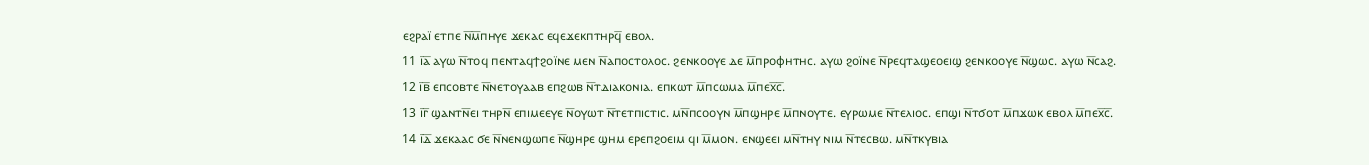ⲉϩⲣⲁⲓ̈ ⲉⲧⲡⲉ ⲛ̅ⲙ̅ⲡⲏⲩⲉ ϫⲉⲕⲁⲥ ⲉϥⲉϫⲉⲕⲡⲧⲏⲣϥ̅ ⲉⲃⲟⲗ.
11 ⲓ̅ⲁ̅ ⲁⲩⲱ ⲛ̅ⲧⲟϥ ⲡⲉⲛⲧⲁϥϯϩⲟⲓ̈ⲛⲉ ⲙⲉⲛ ⲛ̅ⲁⲡⲟⲥⲧⲟⲗⲟⲥ. ϩⲉⲛⲕⲟⲟⲩⲉ ⲇⲉ ⲙ̅ⲡⲣⲟⲫⲏⲧⲏⲥ. ⲁⲩⲱ ϩⲟⲓ̈ⲛⲉ ⲛ̅ⲣⲉϥⲧⲁϣⲉⲟⲉⲓϣ ϩⲉⲛⲕⲟⲟⲩⲉ ⲛ̅ϣⲱⲥ. ⲁⲩⲱ ⲛ̅ⲥⲁϩ.
12 ⲓ̅ⲃ̅ ⲉⲡⲥⲟⲃⲧⲉ ⲛ̅ⲛⲉⲧⲟⲩⲁⲁⲃ ⲉⲡϩⲱⲃ ⲛ̅ⲧⲇⲓⲁⲕⲟⲛⲓⲁ. ⲉⲡⲕⲱⲧ ⲙ̅ⲡⲥⲱⲙⲁ ⲙ̅ⲡⲉⲭ̅ⲥ̅.
13 ⲓ̅ⲅ̅ ϣⲁⲛⲧⲛ̅ⲉⲓ ⲧⲏⲣⲛ̅ ⲉⲡⲓⲙⲉⲉⲩⲉ ⲛ̅ⲟⲩⲱⲧ ⲛ̅ⲧⲉⲧⲡⲓⲥⲧⲓⲥ. ⲙⲛ̅ⲡⲥⲟⲟⲩⲛ ⲙ̅ⲡϣⲏⲣⲉ ⲙ̅ⲡⲛⲟⲩⲧⲉ. ⲉⲩⲣⲱⲙⲉ ⲛ̅ⲧⲉⲗⲓⲟⲥ. ⲉⲡϣⲓ ⲛ̅ⲧϭⲟⲧ ⲙ̅ⲡϫⲱⲕ ⲉⲃⲟⲗ ⲙ̅ⲡⲉⲭ̅ⲥ̅.
14 ⲓ̅ⲇ̅ ϫⲉⲕⲁⲁⲥ ϭⲉ ⲛ̅ⲛⲉⲛϣⲱⲡⲉ ⲛ̅ϣⲏⲣⲉ ϣⲏⲙ ⲉⲣⲉⲡϩⲟⲉⲓⲙ ϥⲓ ⲙ̅ⲙⲟⲛ. ⲉⲛϣⲉⲉⲓ ⲙⲛ̅ⲧⲏⲩ ⲛⲓⲙ ⲛ̅ⲧⲉⲥⲃⲱ. ⲙⲛ̅ⲧⲕⲩⲃⲓⲁ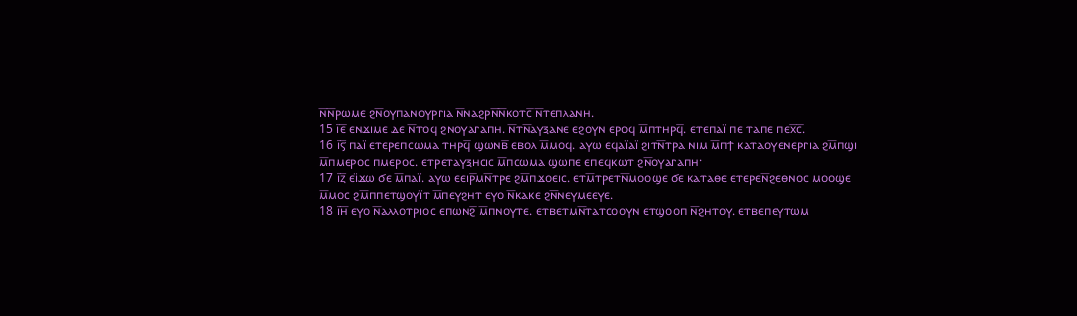ⲛ̅ⲛ̅ⲣⲱⲙⲉ ϩⲛ̅ⲟⲩⲡⲁⲛⲟⲩⲣⲅⲓⲁ ⲛ̅ⲛⲁϩⲣⲛ̅ⲛ̅ⲕⲟⲧⲥ̅ ⲛ̅ⲧⲉⲡⲗⲁⲛⲏ.
15 ⲓ̅ⲉ̅ ⲉⲛϫⲓⲙⲉ ⲇⲉ ⲛ̅ⲧⲟϥ ϩⲛⲟⲩⲁⲅⲁⲡⲏ. ⲛ̅ⲧⲛ̅ⲁⲩⲝⲁⲛⲉ ⲉϩⲟⲩⲛ ⲉⲣⲟϥ ⲙ̅ⲡⲧⲏⲣϥ̅. ⲉⲧⲉⲡⲁⲓ̈ ⲡⲉ ⲧⲁⲡⲉ ⲡⲉⲭ̅ⲥ̅.
16 ⲓ̅ⲋ̅ ⲡⲁⲓ̈ ⲉⲧⲉⲣⲉⲡⲥⲱⲙⲁ ⲧⲏⲣϥ̅ ϣⲱⲛⲃ̅ ⲉⲃⲟⲗ ⲙ̅ⲙⲟϥ. ⲁⲩⲱ ⲉϥⲁⲓ̈ⲁⲓ̈ ϩⲓⲧⲛ̅ⲧⲣⲁ ⲛⲓⲙ ⲙ̅ⲡϯ ⲕⲁⲧⲁⲟⲩⲉⲛⲉⲣⲅⲓⲁ ϩⲙ̅ⲡϣⲓ ⲙ̅ⲡⲙⲉⲣⲟⲥ ⲡⲙⲉⲣⲟⲥ. ⲉⲧⲣⲉⲧⲁⲩⲝⲏⲥⲓⲥ ⲙ̅ⲡⲥⲱⲙⲁ ϣⲱⲡⲉ ⲉⲡⲉϥⲕⲱⲧ ϩⲛ̅ⲟⲩⲁⲅⲁⲡⲏ·
17 ⲓ̅ⲍ̅ ⲉⲓ̈ϫⲱ ϭⲉ ⲙ̅ⲡⲁⲓ̈. ⲁⲩⲱ ⲉⲉⲓⲣ̅ⲙⲛ̅ⲧⲣⲉ ϩⲙ̅ⲡϫⲟⲉⲓⲥ. ⲉⲧⲙ̅ⲧⲣⲉⲧⲛ̅ⲙⲟⲟϣⲉ ϭⲉ ⲕⲁⲧⲁⲑⲉ ⲉⲧⲉⲣⲉⲛ̅ϩⲉⲑⲛⲟⲥ ⲙⲟⲟϣⲉ ⲙ̅ⲙⲟⲥ ϩⲙ̅ⲡⲡⲉⲧϣⲟⲩⲓ̈ⲧ ⲙ̅ⲡⲉⲩϩⲏⲧ ⲉⲩⲟ ⲛ̅ⲕⲁⲕⲉ ϩⲛ̅ⲛⲉⲩⲙⲉⲉⲩⲉ.
18 ⲓ̅ⲏ̅ ⲉⲩⲟ ⲛ̅ⲁⲗⲗⲟⲧⲣⲓⲟⲥ ⲉⲡⲱⲛϩ̅ ⲙ̅ⲡⲛⲟⲩⲧⲉ. ⲉⲧⲃⲉⲧⲙⲛ̅ⲧⲁⲧⲥⲟⲟⲩⲛ ⲉⲧϣⲟⲟⲡ ⲛ̅ϩⲏⲧⲟⲩ. ⲉⲧⲃⲉⲡⲉⲩⲧⲱⲙ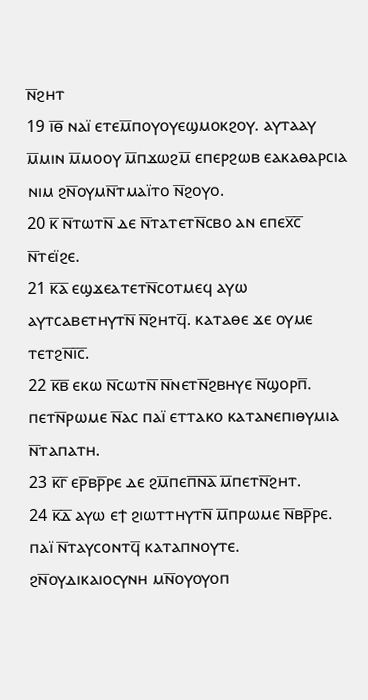ⲛ̅ϩⲏⲧ
19 ⲓ̅ⲑ̅ ⲛⲁⲓ̈ ⲉⲧⲉⲙ̅ⲡⲟⲩⲟⲩⲉϣⲙⲟⲕϩⲟⲩ. ⲁⲩⲧⲁⲁⲩ ⲙ̅ⲙⲓⲛ ⲙ̅ⲙⲟⲟⲩ ⲙ̅ⲡϫⲱϩⲙ̅ ⲉⲡⲉⲣϩⲱⲃ ⲉⲁⲕⲁⲑⲁⲣⲥⲓⲁ ⲛⲓⲙ ϩⲛ̅ⲟⲩⲙⲛ̅ⲧⲙⲁⲓ̈ⲧⲟ ⲛ̅ϩⲟⲩⲟ.
20 ⲕ̅ ⲛ̅ⲧⲱⲧⲛ̅ ⲇⲉ ⲛ̅ⲧⲁⲧⲉⲧⲛ̅ⲥⲃⲟ ⲁⲛ ⲉⲡⲉⲭ̅ⲥ̅ ⲛ̅ⲧⲉⲓ̈ϩⲉ.
21 ⲕ̅ⲁ̅ ⲉϣϫⲉⲁⲧⲉⲧⲛ̅ⲥⲟⲧⲙⲉϥ ⲁⲩⲱ ⲁⲩⲧⲥⲁⲃⲉⲧⲏⲩⲧⲛ̅ ⲛ̅ϩⲏⲧϥ̅. ⲕⲁⲧⲁⲑⲉ ϫⲉ ⲟⲩⲙⲉ ⲧⲉⲧϩⲛ̅ⲓ̅ⲥ̅.
22 ⲕ̅ⲃ̅ ⲉⲕⲱ ⲛ̅ⲥⲱⲧⲛ̅ ⲛ̅ⲛⲉⲧⲛ̅ϩⲃⲏⲩⲉ ⲛ̅ϣⲟⲣⲡ̅. ⲡⲉⲧⲛ̅ⲣⲱⲙⲉ ⲛ̅ⲁⲥ ⲡⲁⲓ̈ ⲉⲧⲧⲁⲕⲟ ⲕⲁⲧⲁⲛⲉⲡⲓⲑⲩⲙⲓⲁ ⲛ̅ⲧⲁⲡⲁⲧⲏ.
23 ⲕ̅ⲅ̅ ⲉⲣ̅ⲃⲣ̅ⲣⲉ ⲇⲉ ϩⲙ̅ⲡⲉⲡ̅ⲛ̅ⲁ̅ ⲙ̅ⲡⲉⲧⲛ̅ϩⲏⲧ.
24 ⲕ̅ⲇ̅ ⲁⲩⲱ ⲉϯ ϩⲓⲱⲧⲧⲏⲩⲧⲛ̅ ⲙ̅ⲡⲣⲱⲙⲉ ⲛ̅ⲃⲣ̅ⲣⲉ. ⲡⲁⲓ̈ ⲛ̅ⲧⲁⲩⲥⲟⲛⲧϥ̅ ⲕⲁⲧⲁⲡⲛⲟⲩⲧⲉ. ϩⲛ̅ⲟⲩⲇⲓⲕⲁⲓⲟⲥⲩⲛⲏ ⲙⲛ̅ⲟⲩⲟⲩⲟⲡ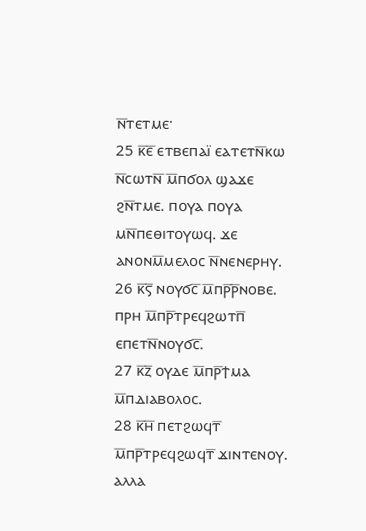ⲛ̅ⲧⲉⲧⲙⲉ·
25 ⲕ̅ⲉ̅ ⲉⲧⲃⲉⲡⲁⲓ̈ ⲉⲁⲧⲉⲧⲛ̅ⲕⲱ ⲛ̅ⲥⲱⲧⲛ̅ ⲙ̅ⲡϭⲟⲗ ϣⲁϫⲉ ϩⲛ̅ⲧⲙⲉ. ⲡⲟⲩⲁ ⲡⲟⲩⲁ ⲙⲛ̅ⲡⲉⲑⲓⲧⲟⲩⲱϥ. ϫⲉ ⲁⲛⲟⲛⲙ̅ⲙⲉⲗⲟⲥ ⲛ̅ⲛⲉⲛⲉⲣⲏⲩ.
26 ⲕ̅ⲋ̅ ⲛⲟⲩϭⲥ̅ ⲙ̅ⲡⲣ̅ⲣ̅ⲛⲟⲃⲉ. ⲡⲣⲏ ⲙ̅ⲡⲣ̅ⲧⲣⲉϥϩⲱⲧⲡ̅ ⲉⲡⲉⲧⲛ̅ⲛⲟⲩϭⲥ̅.
27 ⲕ̅ⲍ̅ ⲟⲩⲇⲉ ⲙ̅ⲡⲣ̅ϯⲙⲁ ⲙ̅ⲡⲇⲓⲁⲃⲟⲗⲟⲥ.
28 ⲕ̅ⲏ̅ ⲡⲉⲧϩⲱϥⲧ̅ ⲙ̅ⲡⲣ̅ⲧⲣⲉϥϩⲱϥⲧ̅ ϫⲓⲛⲧⲉⲛⲟⲩ. ⲁⲗⲗⲁ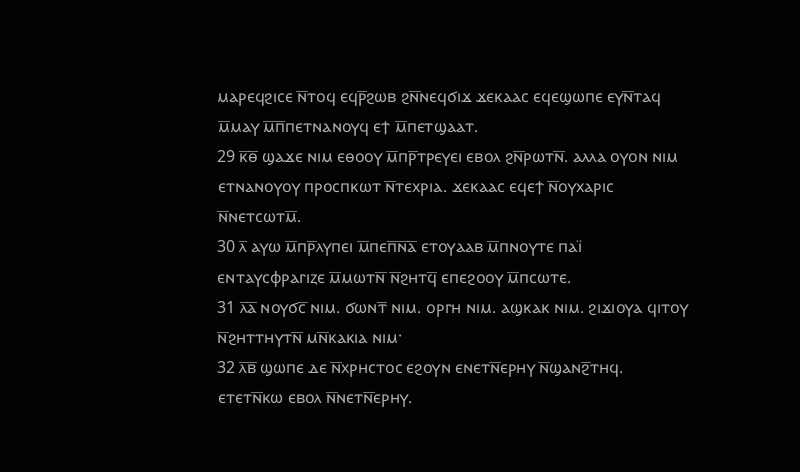ⲙⲁⲣⲉϥϩⲓⲥⲉ ⲛ̅ⲧⲟϥ ⲉϥⲣ̅ϩⲱⲃ ϩⲛ̅ⲛⲉϥϭⲓϫ ϫⲉⲕⲁⲁⲥ ⲉϥⲉϣⲱⲡⲉ ⲉⲩⲛ̅ⲧⲁϥ ⲙ̅ⲙⲁⲩ ⲙ̅ⲡ̅ⲡⲉⲧⲛⲁⲛⲟⲩϥ ⲉϯ ⲙ̅ⲡⲉⲧϣⲁⲁⲧ.
29 ⲕ̅ⲑ̅ ϣⲁϫⲉ ⲛⲓⲙ ⲉⲑⲟⲟⲩ ⲙ̅ⲡⲣ̅ⲧⲣⲉⲩⲉⲓ ⲉⲃⲟⲗ ϩⲛ̅ⲣⲱⲧⲛ̅. ⲁⲗⲗⲁ ⲟⲩⲟⲛ ⲛⲓⲙ ⲉⲧⲛⲁⲛⲟⲩⲟⲩ ⲡⲣⲟⲥⲡⲕⲱⲧ ⲛ̅ⲧⲉⲭⲣⲓⲁ. ϫⲉⲕⲁⲁⲥ ⲉϥⲉϯ ⲛ̅ⲟⲩⲭⲁⲣⲓⲥ ⲛ̅ⲛⲉⲧⲥⲱⲧⲙ̅.
30 ⲗ̅ ⲁⲩⲱ ⲙ̅ⲡⲣ̅ⲗⲩⲡⲉⲓ ⲙ̅ⲡⲉⲡ̅ⲛ̅ⲁ̅ ⲉⲧⲟⲩⲁⲁⲃ ⲙ̅ⲡⲛⲟⲩⲧⲉ ⲡⲁⲓ̈ ⲉⲛⲧⲁⲩⲥⲫⲣⲁⲅⲓⲍⲉ ⲙ̅ⲙⲱⲧⲛ̅ ⲛ̅ϩⲏⲧϥ̅ ⲉⲡⲉϩⲟⲟⲩ ⲙ̅ⲡⲥⲱⲧⲉ.
31 ⲗ̅ⲁ̅ ⲛⲟⲩϭⲥ̅ ⲛⲓⲙ. ϭⲱⲛⲧ̅ ⲛⲓⲙ. ⲟⲣⲅⲏ ⲛⲓⲙ. ⲁϣⲕⲁⲕ ⲛⲓⲙ. ϩⲓϫⲓⲟⲩⲁ ϥⲓⲧⲟⲩ ⲛ̅ϩⲏⲧⲧⲏⲩⲧⲛ̅ ⲙⲛ̅ⲕⲁⲕⲓⲁ ⲛⲓⲙ·
32 ⲗ̅ⲃ̅ ϣⲱⲡⲉ ⲇⲉ ⲛ̅ⲭⲣⲏⲥⲧⲟⲥ ⲉϩⲟⲩⲛ ⲉⲛⲉⲧⲛ̅ⲉⲣⲏⲩ ⲛ̅ϣⲁⲛϩ̅ⲧⲏϥ. ⲉⲧⲉⲧⲛ̅ⲕⲱ ⲉⲃⲟⲗ ⲛ̅ⲛⲉⲧⲛ̅ⲉⲣⲏⲩ.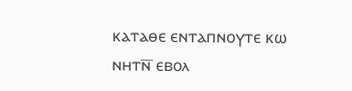ⲕⲁⲧⲁⲑⲉ ⲉⲛⲧⲁⲡⲛⲟⲩⲧⲉ ⲕⲱ ⲛⲏⲧⲛ̅ ⲉⲃⲟⲗ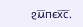ϩⲙ̅ⲡⲉⲭ̅ⲥ̅.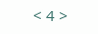< 4 >